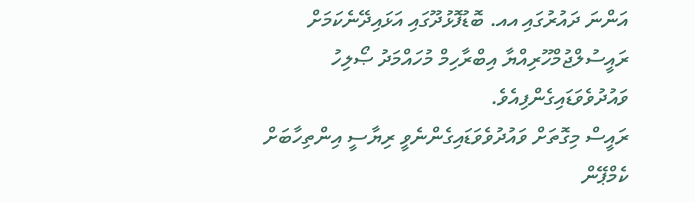އަންނަ ދައުރުގައި އއ. ބޮޑުފޮޅުދޫގައި އަޅައިދޭނެކަމަށް ރައީސުލްޖުމްހޫރިއްޔާ އިބްރާހިމް މުހައްމަދު ޞޯލިހު ވައުދުވެވަޑައިގެންފިއެވެ.
ރައީސް މިގޮތަށް ވައުދުވެވަޑައިގެންނެވީ ރިޔާސީ އިންތިހާބަށް ކެމްޕޭން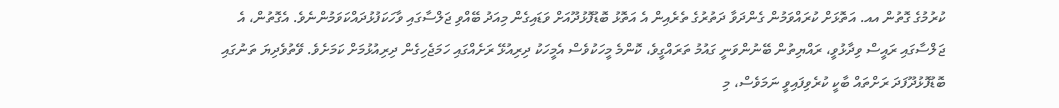ކުރުމުގެ ގޮތުން އއ. އަތޮޅަށް ކުރައްވަމުން ގެންދަވާ ދަތުރުގެ ތެރެއިން އެ އަތޮޅު ބޮޑުފޮޅުދޫއަށް ވަޑައިގެން މިއަދު ބޭއްވި ޖަލްސާގައި ވާހަކަފުޅުދައްކަވަމުންނެވެ. އެގޮތުން، އެ ޖަލްސާގައި ރައީސް ވިދާޅުވީ، ރައްޔިތުން ބޭނުންވަނީ ގައުމު ތަރައްގީވެ، ކޮންމެ މީހަކުވެސް އެމީހަކު ދިރިއުޅޭ ރަށެއްގައި ހަމަޖެހިގެން ދިރިއުޅުމަށް ކަމަށެވެ. ވޭތުވެދިޔަ ތަނުގައި ބޮޑުފޮޅުދޫފަދަ ރަށްތައް ބާކީ ކުރެވިފައިވީ ނަމަވެސް، މި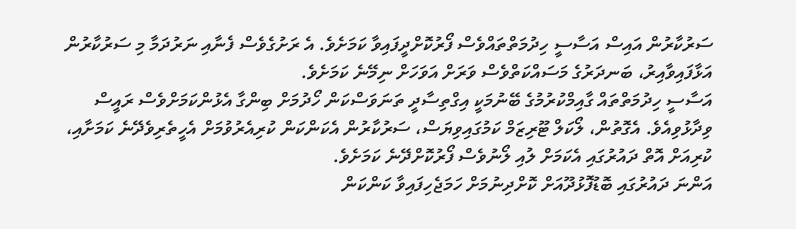ސަރުކާރުން އައިސް އަސާސީ ހިދުމަތްތައްވެސް ފޯރުކޮށްދީފައިވާ ކަމަށެވެ. އެ ރަށުގެވެސް ފެނާއި ނަރުދަމާ މި ސަރުކާރުން އަޅާފައިވާއިރު، ބަނދަރުގެ މަސައްކަތްވެސް ވަރަށް އަވަހަށް ނިމޭނެ ކަމަށެވެ.
އަސާސީ ހިދުމަތްތައް ގާއިމްކުރުމުގެ ބޭނުމަކީ އިގްތިސާދީ ތަނަވަސްކަން ހޯދުމަށް ބިންގާ އެޅުންކަމަށްވެސް ރައީސް ވިދާޅުވިއެވެ. އެގޮތުން، ލޯކަލް ޓޫރިޒަމް ކަމުގައިވިޔަސް، ސަރުކާރުން އެކަންކަން ކުރިއެރުވުމަށް އެހީތެރިވެދޭނެ ކަމަށާއި، ކުރިއަށް އޮތް ދައުރުގައި އެކަމަށް ލުއި ލޯނުވެސް ފޯރުކޮށްދޭނެ ކަމަށެވެ.
އަންނަ ދައުރުގައި ބޮޑުފޮޅުދޫއަށް ކޮށްދިނުމަށް ހަމަޖެހިފައިވާ ކަންކަން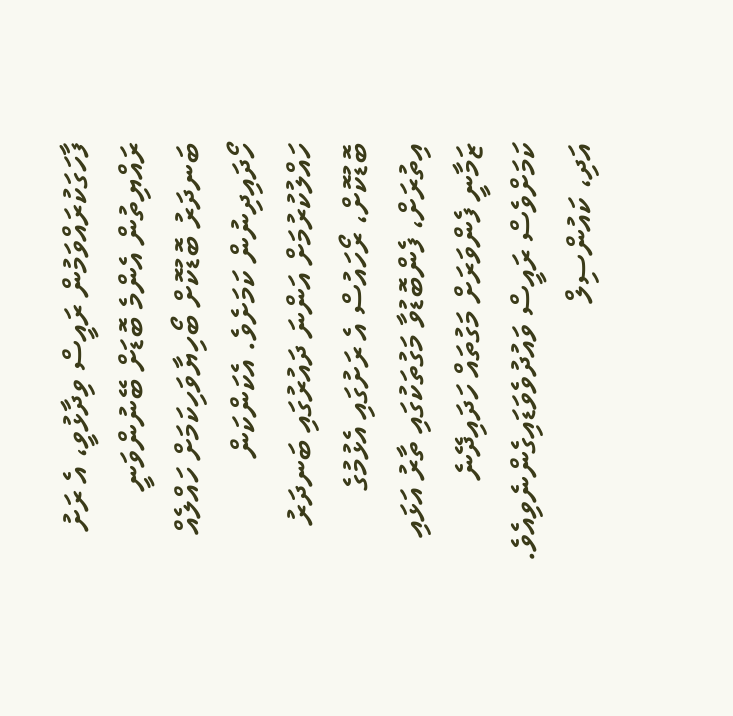ފާހަގަކުރައްވަމުން ރައީސް ވިދާޅުވީ، އެ ރަށު ރައްޔިތުން އެންމެ ބޮޑަށް ބޭނުންވަނީ ބަނދަރު ބޮޑުކޮށް ބޯހިޔާވަހިކަމަށް ހައްލެއް ހޯދައިދިނުން ކަމަށެވެ. އެކަންކަން ހައްލުކުރުމަށް އަންނަ ދައުރުގައި ބަނދަރު ބޮޑުކޮށް، ރޯހައުސް އެ ރަށުގައި އެޅުމުގެ އިތުރަށް، ފެންބޮޑުވާ މަގުތަކުގައި ތާރު އަޅައި ޒަމާނީ ފެންވަރަށް މަގުތައް ހަދައިދޭނެ ކަމަށްވެސް ރައީސް ވައުދުވެވަޑައިގެންނެވިއެވެ. އަދި، ކައުންސިލް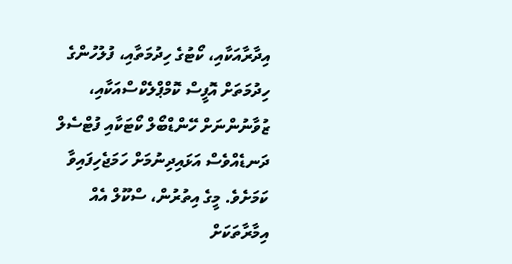އިދާރާއަކާއި، ކޯޓުގެ ހިދުމަތާއި، ފުލުހުންގެ ހިދުމަތަށް އޮފީސް ކޮމްޕްލެކްސްއަކާއި، ޒުވާނުންނަށް ހޭންޑްބޯލް ކޯޓަކާއި ފުޓްސެލް ދަނޑެއްވެސް އަޅައިދިނުމަށް ހަމަޖެހިފައިވާ ކަމަށެވެ. މީގެ އިތުރުން، ސްކޫލް އެއް އިމާރާތަކަށް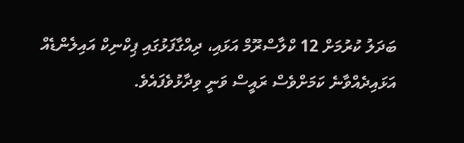ބަދަލު ކުރުމަށް 12 ކްލާސްރޫމް އަޅައި، ދިއްގާފަޅުގައި ޕިކްނިކް އައިލެންޑެއް އަޅައިދެއްވާނެ ކަމަށްވެސް ރައީސް ވަނީ ވިދާޅުވެފައެވެ.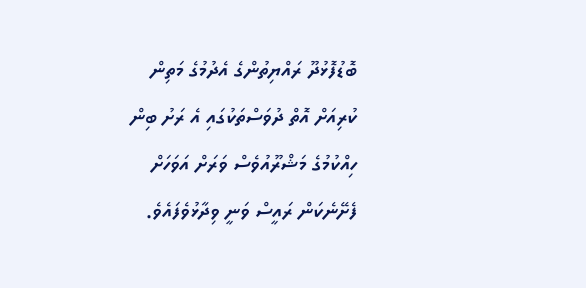ބޮޑުފޮޅުދޫ ރައްޔިތުންގެ އެދުމުގެ މަތިން ކުރިއަށް އޮތް ދުވަސްތަކުގައި އެ ރަށު ބިން ހިއްކުމުގެ މަޝްރޫއުވެސް ވަރަށް އަވަހަށް ފެށޭނެކަން ރައީސް ވަނީ ވިދާޅުވެފައެވެ.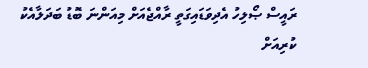ރައީސް ޞޯލިހު އެދިވަޑައިގަތީ ރާއްޖެއަށް މިއަންނަ ބޮޑު ބަދަލާއެކު ކުރިއަށް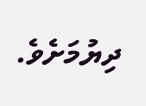ދިޔުމަށެވެ.